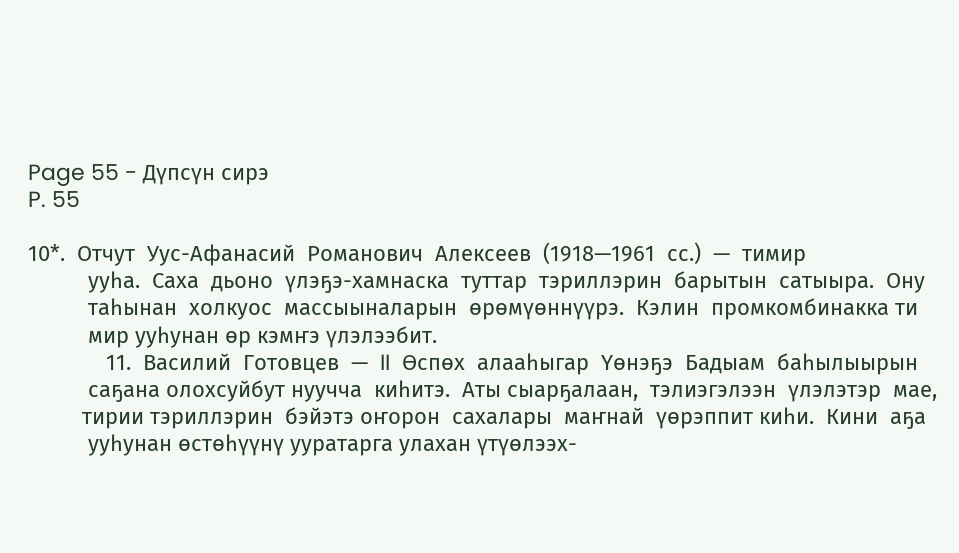Page 55 - Дүпсүн сирэ
P. 55

10*.  Отчут  Уус-Афанасий  Романович  Алексеев  (1918—1961  сс.)  —  тимир
          ууһа.  Саха  дьоно  үлэҕэ-хамнаска  туттар  тэриллэрин  барытын  сатыыра.  Ону
          таһынан  холкуос  массыыналарын  өрөмүөннүүрэ.  Кэлин  промкомбинакка ти
          мир ууһунан өр кэмҥэ үлэлээбит.
             11.  Василий  Готовцев  —  II  Өспөх  алааһыгар  Үөнэҕэ  Бадыам  баһылыырын
          саҕана олохсуйбут нуучча  киһитэ.  Аты сыарҕалаан,  тэлиэгэлээн  үлэлэтэр  мае,
         тирии тэриллэрин  бэйэтэ оҥорон  сахалары  маҥнай  үөрэппит киһи.  Кини  аҕа
          ууһунан өстөһүүнү ууратарга улахан үтүөлээх-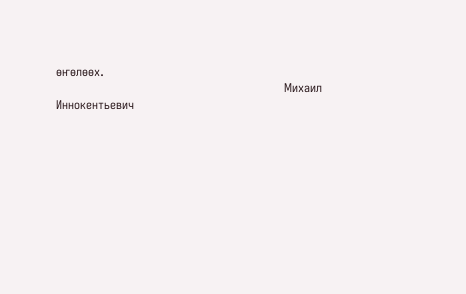өҥөлөөх.
                                                         Михаил  Иннокентьевич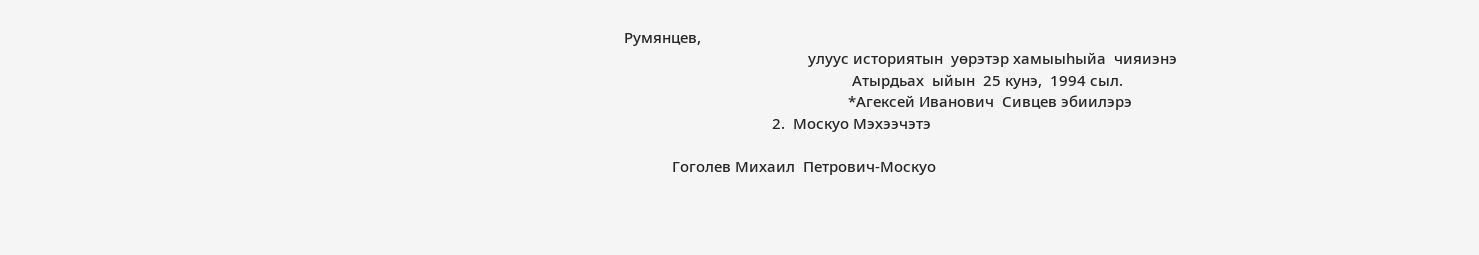Румянцев,
                                              улуус историятын  уөрэтэр хамыыһыйа  чияиэнэ
                                                         Атырдьах  ыйын  25 кунэ,  1994 сыл.
                                                        *Агексей Иванович  Сивцев эбиилэрэ
                                     2.  Москуо Мэхээчэтэ

            Гоголев Михаил  Петрович-Москуо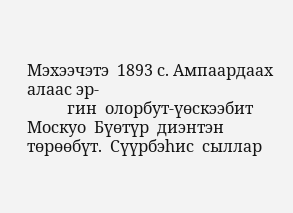Мэхээчэтэ  1893 с. Ампаардаах алаас эр-
          гин  олорбут-үөскээбит  Москуо  Бүөтүр  диэнтэн  төрөөбүт.  Сүүрбэһис  сыллар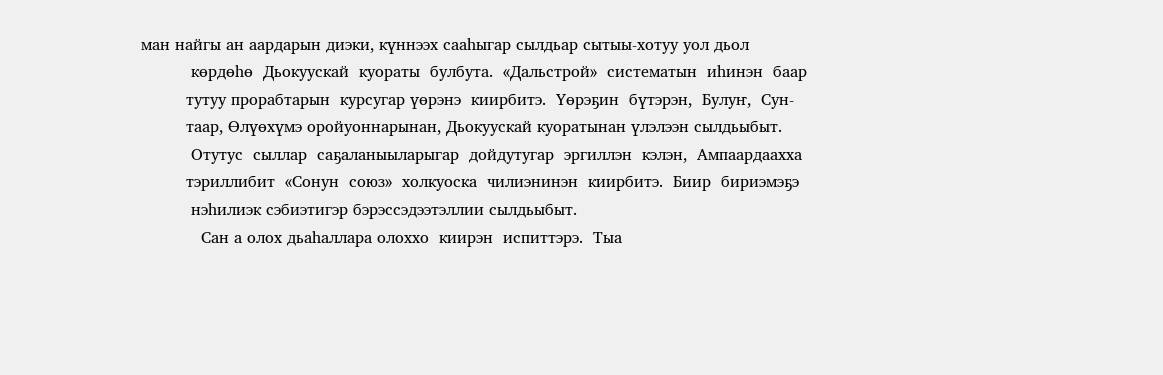ман найгы ан аардарын диэки, күннээх сааһыгар сылдьар сытыы-хотуу уол дьол
          көрдөһө  Дьокуускай  куораты  булбута.  «Дальстрой»  систематын  иһинэн  баар
         тутуу прорабтарын  курсугар үөрэнэ  киирбитэ.  Үөрэҕин  бүтэрэн,  Булуҥ,  Сун-
         таар, Өлүөхүмэ оройуоннарынан, Дьокуускай куоратынан үлэлээн сылдьыбыт.
          Отутус  сыллар  саҕаланыыларыгар  дойдутугар  эргиллэн  кэлэн,  Ампаардаахха
         тэриллибит  «Сонун  союз»  холкуоска  чилиэнинэн  киирбитэ.  Биир  бириэмэҕэ
          нэһилиэк сэбиэтигэр бэрэссэдээтэллии сылдьыбыт.
            Сан а олох дьаһаллара олоххо  киирэн  испиттэрэ.  Тыа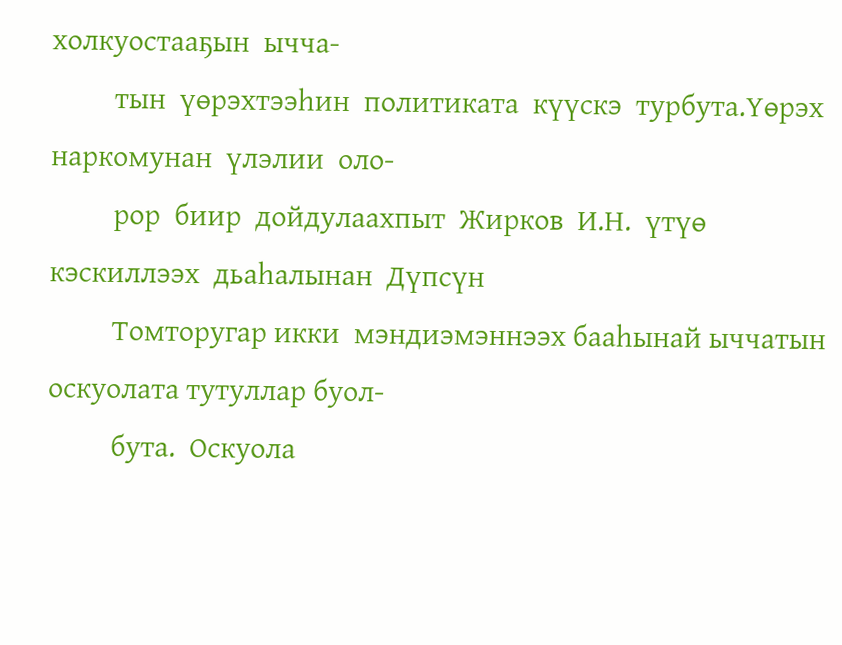холкуостааҕын  ычча-
         тын  үөрэхтээһин  политиката  күүскэ  турбута.Үөрэх  наркомунан  үлэлии  оло-
         рор  биир  дойдулаахпыт  Жирков  И.Н.  үтүө  кэскиллээх  дьаһалынан  Дүпсүн
         Томторугар икки  мэндиэмэннээх бааһынай ыччатын оскуолата тутуллар буол-
         бута.  Оскуола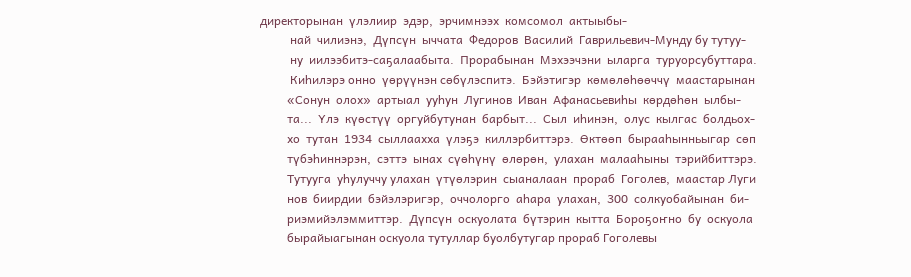директорынан  үлэлиир  эдэр,  эрчимнээх  комсомол  актыыбы-
          най  чилиэнэ,  Дүпсүн  ыччата  Федоров  Василий  Гаврильевич-Мунду бу тутуу-
          ну  иилээбитэ-саҕалаабыта.  Прорабынан  Мэхээчэни  ыларга  туруорсубуттара.
          Киһилэрэ онно  үөрүүнэн сөбүлэспитэ.  Бэйэтигэр  көмөлөһөөччү  маастарынан
         «Сонун  олох»  артыал  ууһун  Лугинов  Иван  Афанасьевиһы  көрдөһөн  ылбы-
         та...  Үлэ  күөстүү  оргуйбутунан  барбыт...  Сыл  иһинэн,  олус  кылгас  болдьох-
         хо  тутан  1934  сыллаахха  үлэҕэ  киллэрбиттэрэ.  Өктөөп  бырааһынньыгар  сөп
         түбэһиннэрэн,  сэттэ  ынах  сүөһүнү  өлөрөн,  улахан  малааһыны  тэрийбиттэрэ.
         Тутууга  уһулуччу улахан  үтүөлэрин  сыаналаан  прораб  Гоголев,  маастар Луги
         нов  биирдии  бэйэлэригэр,  оччолорго  аһара  улахан,  300  солкуобайынан  би-
         риэмийэлэммиттэр.  Дүпсүн  оскуолата  бүтэрин  кытта  Бороҕоҥно  бу  оскуола
         бырайыагынан оскуола тутуллар буолбутугар прораб Гоголевы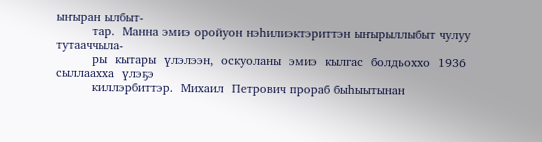ыҥыран ылбыт-
         тар.  Манна эмиэ оройуон нэһилиэктэриттэн ыҥырыллыбыт чулуу тутааччыла-
         ры  кытары  үлэлээн,  оскуоланы  эмиэ  кылгас  болдьоххо  1936  сыллаахха  үлэҕэ
         киллэрбиттэр.  Михаил  Петрович прораб быһыытынан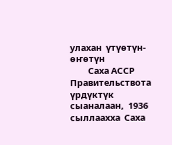улахан  үтүөтүн-өҥөтүн
         Саха АССР  Правительствота үрдүктүк сыаналаан,  1936 сыллаахха  Саха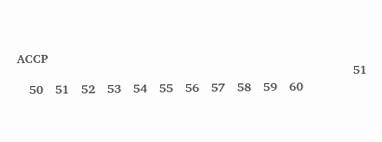АССР
                                                                                    51
   50   51   52   53   54   55   56   57   58   59   60